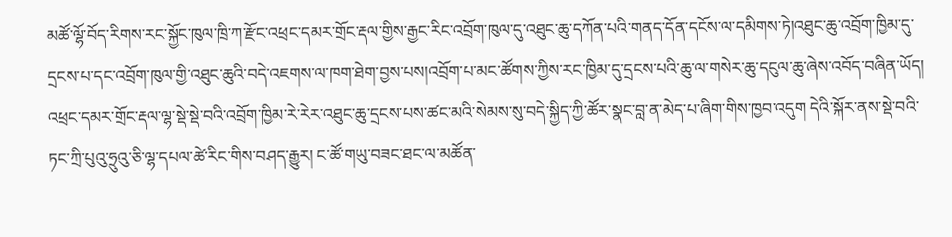མཚོ་ལྷོ་བོད་རིགས་རང་སྐྱོང་ཁུལ་ཁྲི་ཀ་རྫོང་འཕྲང་དམར་གྲོང་རྡལ་གྱིས་རྒྱང་རིང་འབྲོག་ཁུལ་དུ་འཐུང་ཆུ་དཀོན་པའི་གནད་དོན་དངོས་ལ་དམིགས་ཏེ།འཐུང་ཆུ་འབྲོག་ཁྱིམ་དུ་དྲངས་པ་དང་འབྲོག་ཁུལ་གྱི་འཐུང་ཆུའི་བདེ་འཇགས་ལ་ཁག་ཐེག་བྱས་པས།འབྲོག་པ་མང་ཚོགས་ཀྱིས་རང་ཁྱིམ་དུ་དྲངས་པའི་ཆུ་ལ་གསེར་ཆུ་དངུལ་ཆུ་ཞེས་འབོད་བཞིན་ཡོད།
འཕྲང་དམར་གྲོང་རྡལ་ལྷ་སྡེ་སྡེ་བའི་འབྲོག་ཁྱིམ་རེ་རེར་འཐུང་ཆུ་དྲངས་པས་ཚང་མའི་སེམས་སུ་བདེ་སྐྱིད་ཀྱི་ཚོར་སྣང་བླ་ན་མེད་པ་ཞིག་གིས་ཁྱབ་འདུག དེའི་སྐོར་ནས་སྡེ་བའི་ཏང་ཀྲི་པུའུ་ཧྲུའུ་ཅི་ལྷ་དཔལ་ཚེ་རིང་གིས་བཤད་རྒྱུར། ང་ཚོ་གཡུ་བཟང་ཐང་ལ་མཚོན་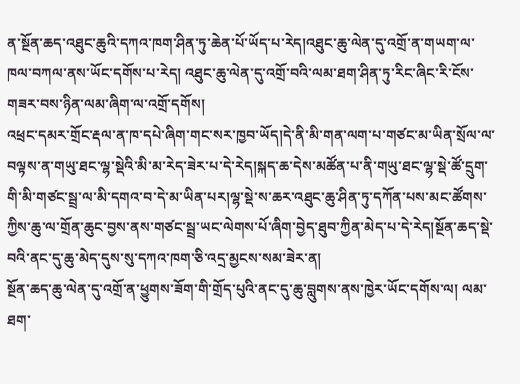ན་སྔོན་ཆད་འཐུང་ཆུའི་དཀའ་ཁག་ཤིན་ཏུ་ཆེན་པོ་ཡོད་པ་རེད།འཐུང་ཆུ་ལེན་དུ་འགྲོ་ན་གཡག་ལ་ཁལ་བཀལ་ནས་ཡོང་དགོས་པ་རེད། འཐུང་ཆུ་ལེན་དུ་འགྲོ་བའི་ལམ་ཐག་ཤིན་ཏུ་རིང་ཞིང་རི་ངོས་གཟར་བས་ཉིན་ལམ་ཞིག་ལ་འགྲོ་དགོས།
འཕྲང་དམར་གྲོང་རྡལ་ན་ཁ་དཔེ་ཞིག་གང་སར་ཁྱབ་ཡོད།དེ་ནི་མི་གན་ལག་པ་གཙང་མ་ཡིན་སྲོལ་ལ་བལྟས་ན་གཡུ་ཐང་ལྷ་སྡེའི་མི་མ་རེད་ཟེར་པ་དེ་རེད།སྐད་ཆ་དེས་མཚོན་པ་ནི་གཡུ་ཐང་ལྷ་སྡེ་ཚོ་དྲུག་གི་མི་གཙང་སྦྲ་ལ་མི་དགའ་བ་དེ་མ་ཡིན་པར།ལྷ་སྡེ་ས་ཆར་འཐུང་ཆུ་ཤིན་ཏུ་དཀོན་པས་མང་ཚོགས་ཀྱིས་ཆུ་ལ་གྲོན་ཆུང་བྱས་ནས་གཙང་སྦྲ་ཡང་ལེགས་པོ་ཞིག་བྱེད་ཐུབ་ཀྱིན་མེད་པ་དེ་རེད།སྔོན་ཆད་སྡེ་བའི་ནང་དུ་ཆུ་མེད་དུས་སུ་དཀའ་ཁག་ཅི་འདྲ་མྱངས་སམ་ཟེར་ན།
སྔོན་ཆད་ཆུ་ལེན་དུ་འགྲོ་ན་ཕྱུགས་ཟོག་གི་གྲོད་པུའི་ནང་དུ་ཆུ་བླུགས་ནས་ཁྱེར་ཡོང་དགོས་ལ། ལམ་ཐག་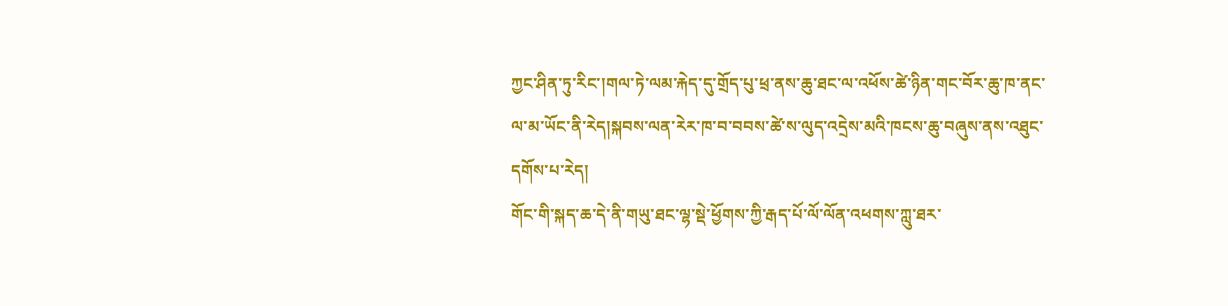ཀྱང་ཤིན་ཏུ་རིང་།གལ་ཏེ་ལམ་རྐེད་དུ་གྲོད་པུ་ཕྲ་ནས་ཆུ་ཐང་ལ་འཕོས་ཚེ་ཉིན་གང་བོར་ཆུ་ཁ་ནང་ལ་མ་ཡོང་ནི་རེད།སྐབས་ལན་རེར་ཁ་བ་བབས་ཚེ་ས་ལུད་འདྲེས་མའི་ཁངས་ཆུ་བཞུས་ནས་འཐུང་དགོས་པ་རེད།
གོང་གི་སྐད་ཆ་དེ་ནི་གཡུ་ཐང་ལྷ་སྡེ་ཕྱོགས་ཀྱི་རྒད་པོ་ལོ་ལོན་འཕགས་ཀླུ་ཐར་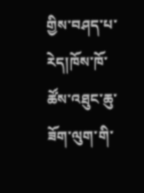གྱིས་བཤད་པ་རེད།ཁོས་ཁོ་ཚོས་འཐུང་ཆུ་ཟོག་ལུག་གི་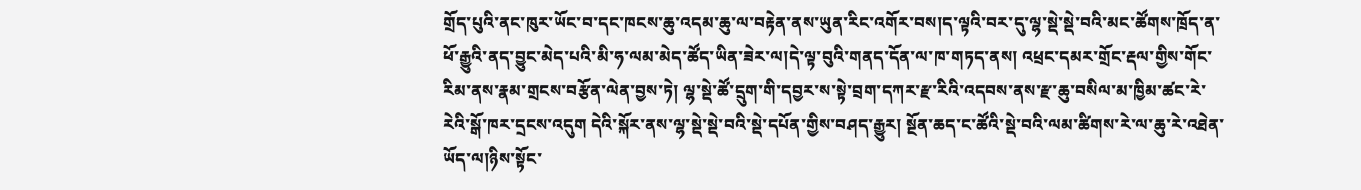གྲོད་པུའི་ནང་ཁུར་ཡོང་བ་དང་ཁངས་ཆུ་འདམ་ཆུ་ལ་བརྟེན་ནས་ཡུན་རིང་འགོར་བས།ད་ལྟའི་བར་དུ་ལྷ་སྡེ་སྡེ་བའི་མང་ཚོགས་ཁྲོད་ན་ཕོ་རྒྱུའི་ནད་བྱུང་མེད་པའི་མི་ཧ་ལམ་མེད་ཚོད་ཡིན་ཟེར་ལ།དེ་ལྟ་བུའི་གནད་དོན་ལ་ཁ་གཏད་ནས། འཕྲང་དམར་གྲོང་རྡལ་གྱིས་གོང་རིམ་ནས་རྣམ་གྲངས་བརྩོན་ལེན་བྱས་ཏེ། ལྷ་སྡེ་ཚོ་དྲུག་གི་དབྱར་ས་སྟེ་བྲག་དཀར་རྫ་རིའི་འདབས་ནས་རྫ་ཆུ་བསིལ་མ་ཁྱིམ་ཚང་རེ་རེའི་སྒོ་ཁར་དྲངས་འདུག དེའི་སྐོར་ནས་ལྷ་སྡེ་སྡེ་བའི་སྡེ་དཔོན་གྱིས་བཤད་རྒྱུར། སྔོན་ཆད་ང་ཚོའི་སྡེ་བའི་ལམ་ཚིགས་རེ་ལ་ཆུ་རེ་འཐེན་ཡོད་ལ།ཉིས་སྟོང་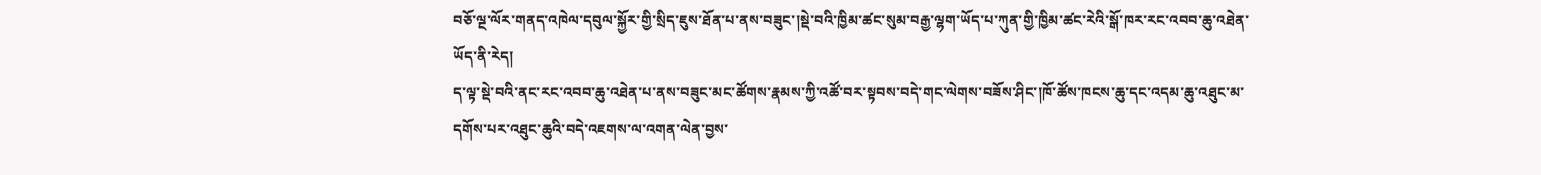བཅོ་ལྔ་ལོར་གནད་འཁེལ་དབུལ་སྐྱོར་གྱི་སྲིད་ཇུས་ཐོན་པ་ནས་བཟུང་།སྡེ་བའི་ཁྱིམ་ཚང་སུམ་བརྒྱ་ལྷག་ཡོད་པ་ཀུན་གྱི་ཁྱིམ་ཚང་རེའི་སྒོ་ཁར་རང་འབབ་ཆུ་འཐེན་ཡོད་ནི་རེད།
ད་ལྟ་སྡེ་བའི་ནང་རང་འབབ་ཆུ་འཐེན་པ་ནས་བཟུང་མང་ཚོགས་རྣམས་ཀྱི་འཚོ་བར་སྟབས་བདེ་གང་ལེགས་བཟོས་ཤིང་།ཁོ་ཚོས་ཁངས་ཆུ་དང་འདམ་ཆུ་འཐུང་མ་དགོས་པར་འཐུང་ཆུའི་བདེ་འཇགས་ལ་འགན་ལེན་བྱས་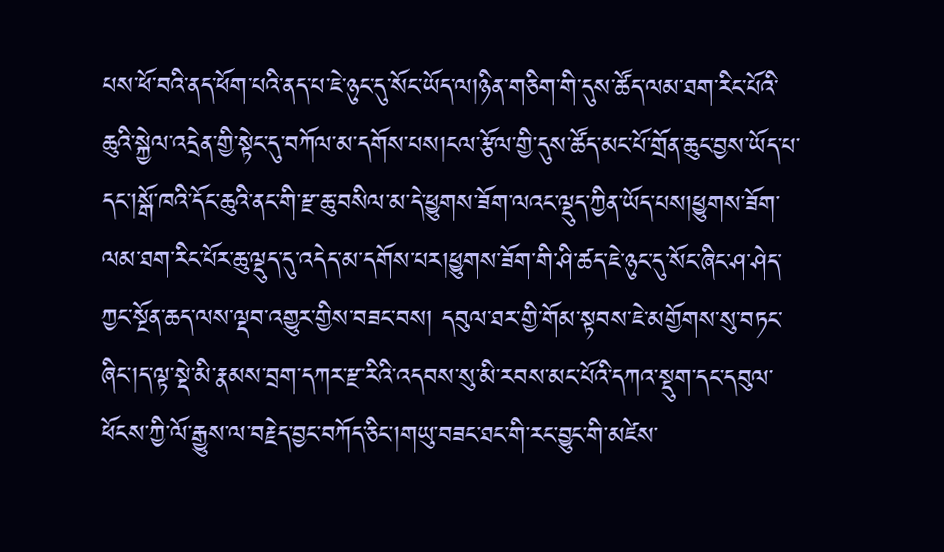པས་ཕོ་བའི་ནད་ཕོག་པའི་ནད་པ་ཇེ་ཉུང་དུ་སོང་ཡོད་ལ།ཉིན་གཅིག་གི་དུས་ཚོད་ལམ་ཐག་རིང་པོའི་ཆུའི་སྐྱེལ་འདྲེན་གྱི་སྟེང་དུ་བཀོལ་མ་དགོས་པས།ངལ་རྩོལ་གྱི་དུས་ཚོད་མང་པོ་གྲོན་ཆུང་བྱས་ཡོད་པ་དང་།སྒོ་ཁའི་དོང་ཆུའི་ནང་གི་རྫ་ཆུ་བསིལ་མ་དེ་ཕྱུགས་ཟོག་ལའང་ལྡུད་ཀྱིན་ཡོད་པས།ཕྱུགས་ཟོག་ལམ་ཐག་རིང་པོར་ཆུ་ལྡུད་དུ་འདེད་མ་དགོས་པར།ཕྱུགས་ཟོག་གི་ཤི་ཚད་ཇེ་ཉུང་དུ་སོང་ཞིང་ཤ་ཤེད་ཀྱང་སྔོན་ཆད་ལས་ལྡབ་འགྱུར་གྱིས་བཟང་བས། དབུལ་ཐར་གྱི་གོམ་སྟབས་ཇེ་མགྱོགས་སུ་བཏང་ཞིང་།ད་ལྟ་སྡེ་མི་རྣམས་བྲག་དཀར་རྫ་རིའི་འདབས་སུ་མི་རབས་མང་པོའི་དཀའ་སྡུག་དང་དབུལ་ཕོངས་ཀྱི་ལོ་རྒྱུས་ལ་བརྗེད་བྱང་བཀོད་ཅིང་།གཡུ་བཟང་ཐང་གི་རང་བྱུང་གི་མཛེས་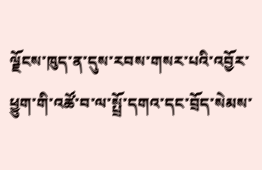ལྗོངས་ཁུད་ན་དུས་རབས་གསར་པའི་འབྱོར་ཕྱུག་གི་འཚོ་བ་ལ་སྤྲོ་དགའ་དང་བྲོད་སེམས་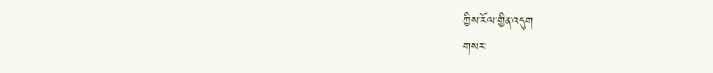ཀྱིས་རོལ་གྱིན་འདུག
གསར་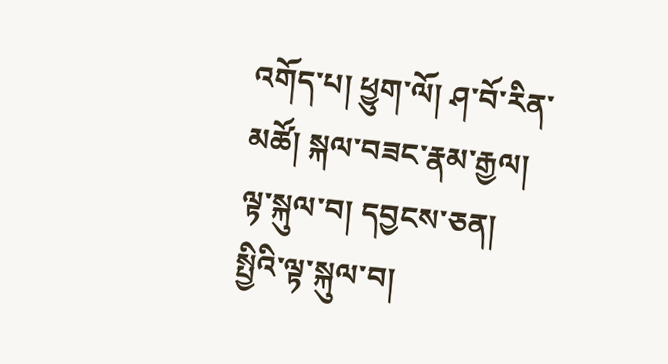འགོད་པ། ཕྱུག་ལོ། ཤ་བོ་རིན་མཚོ། སྐལ་བཟང་རྣམ་རྒྱལ།
ལྟ་སྐུལ་བ། དབྱངས་ཅན།
སྤྱིའི་ལྟ་སྐུལ་བ།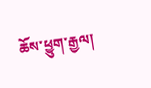ཆོས་ཕྱུག་རྒྱལ།